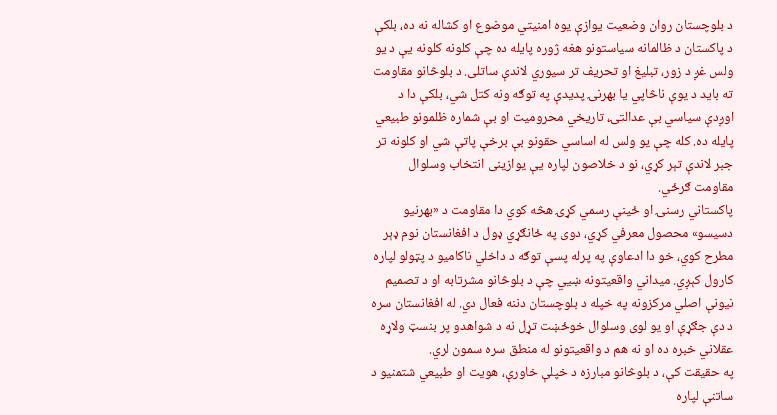د بلوچستان روان وضعیت یوازې یوه امنیتي موضوع او کشاله نه ده، بلکې د پاکستان د ظالمانه سیاستونو هغه ژوره پایله ده چې کلونه کلونه یې د یو ولس غږ د زور، تبلیغ او تحریف تر سیوري لاندې ساتلی. د بلوڅانو مقاومت ته باید د یوې ناڅاپي یا بهرنۍ پدیدې په توګه ونه کتل شي، بلکې دا د اوږدې سیاسي بې عدالتۍ، تاریخي محرومیت او بې شماره ظلمونو طبیعي پایله ده. کله چې یو ولس له اساسي حقونو بې برخې پاتې شي او کلونه تر جبر لاندې تېر کړي، نو د خلاصون لپاره یې یوازینی انتخاب وسلوال مقاومت ګرځي.
پاکستاني رسنۍ او ځینې رسمي کړۍ هڅه کوي دا مقاومت د «بهرنيو دسیسو» محصول معرفي کړي، دوی په ځانګړي ډول د افغانستان نوم ډېر مطرح کوي، خو دا ادعاوې په پرله پسې توګه د داخلي ناکامیو د پټولو لپاره کارول کېږي. میداني واقعیتونه ښيي چې د بلوڅانو مشرتابه او د تصمیم نیونې اصلي مرکزونه په خپله د بلوچستان دننه فعال دي. له افغانستان سره د دې جګړې او یو لوی وسلوال خوځښت تړل نه د شواهدو پر بنسټ ولاړه عقلاني خبره ده او نه هم د واقعیتونو له منطق سره سمون لري.
په حقیقت کې، د بلوڅانو مبارزه د خپلې خاورې، هویت او طبیعي شتمنیو د ساتنې لپاره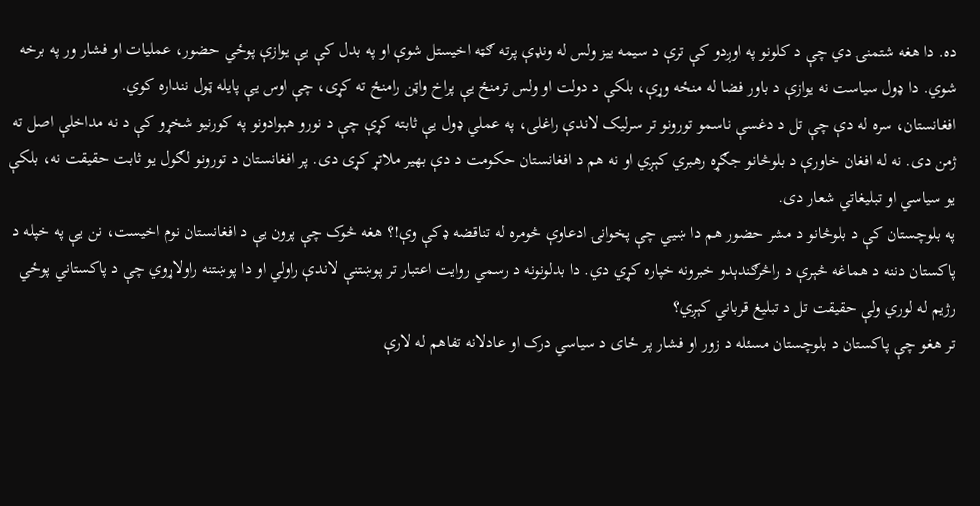ده. دا هغه شتمنۍ دي چې د کلونو په اوږدو کې ترې د سیمه ییز ولس له ونډې پرته ګټه اخیستل شوې او په بدل کې یې یوازې پوځي حضور، عملیات او فشار ور په برخه شوي. دا ډول سیاست نه یوازې د باور فضا له منځه وړې، بلکې د دولت او ولس ترمنځ یې پراخ واټن رامنځ ته کړی، چې اوس یې پایله ټول ننداره کوي.
افغانستان، سره له دې چې تل د دغسې ناسمو تورونو تر سرلیک لاندې راغلی، په عملي ډول یې ثابته کړې چې د نورو هېوادونو په کورنیو شخړو کې د نه مداخلې اصل ته ژمن دی. نه له افغان خاورې د بلوڅانو جګړه رهبري کېږي او نه هم د افغانستان حکومت د دې بهیر ملاتړ کړی دی. پر افغانستان د تورونو لګول یو ثابت حقیقت نه، بلکې یو سیاسي او تبلیغاتي شعار دی.
په بلوچستان کې د بلوڅانو د مشر حضور هم دا ښيي چې پخوانۍ ادعاوې څومره له تناقضه ډکې وې!؟ هغه څوک چې پرون یې د افغانستان نوم اخیست، نن یې په خپله د پاکستان دننه د هماغه څېرې د راڅرګندېدو خبرونه خپاره کړي دي. دا بدلونونه د رسمي روایت اعتبار تر پوښتنې لاندې راولي او دا پوښتنه راولاړوي چې د پاکستاني پوځي رژیم له لوري ولې حقیقت تل د تبلیغ قرباني کېږي؟
تر هغو چې پاکستان د بلوچستان مسئله د زور او فشار پر ځای د سیاسي درک او عادلانه تفاهم له لارې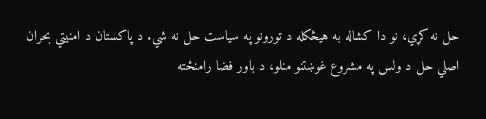حل نه کړي، نو دا کشاله به هیڅکله د تورونو په سیاست حل نه شي. د پاکستان د امنیتي بحران اصلي حل د ولس په مشروع غوښتنو منلو، د باور فضا رامنځته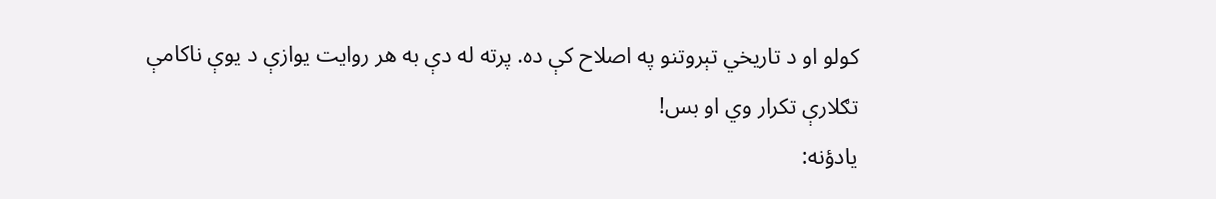کولو او د تاریخي تېروتنو په اصلاح کې ده. پرته له دې به هر روایت یوازې د یوې ناکامې تګلارې تکرار وي او بس!
یادؤنه: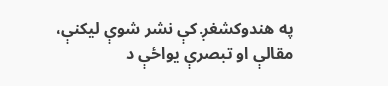په هندوکشغږ کې نشر شوې لیکنې، مقالې او تبصرې یواځې د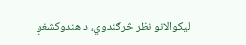لیکوالانو نظر څرګندوي، د هندوکشغږ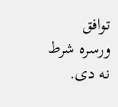توافق ورسره شرط نه دی.